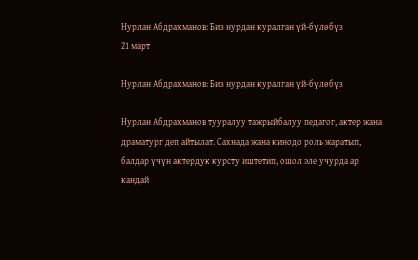Нурлан Абдрахманов: Биз нурдан куралган үй-бүлөбүз
21 март

Нурлан Абдрахманов: Биз нурдан куралган үй-бүлөбүз

Нурлан Абдрахманов тууралуу тажрыйбалуу педагог, актер жана драматург деп айтылат. Сахнада жана кинодо роль жаратып, балдар үчүн актердук курсту иштетип, ошол эле учурда ар кандай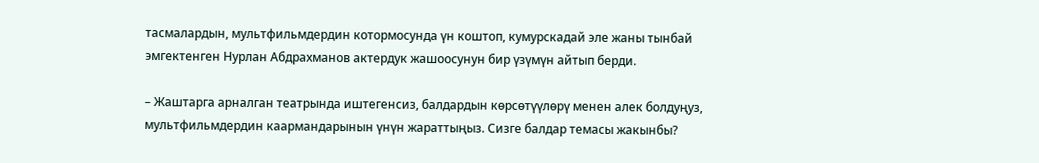тасмалардын, мультфильмдердин котормосунда үн коштоп, кумурскадай эле жаны тынбай эмгектенген Нурлан Абдрахманов актердук жашоосунун бир үзүмүн айтып берди.

– Жаштарга арналган театрында иштегенсиз, балдардын көрсөтүүлөрү менен алек болдуңуз, мультфильмдердин каармандарынын үнүн жараттыңыз. Сизге балдар темасы жакынбы?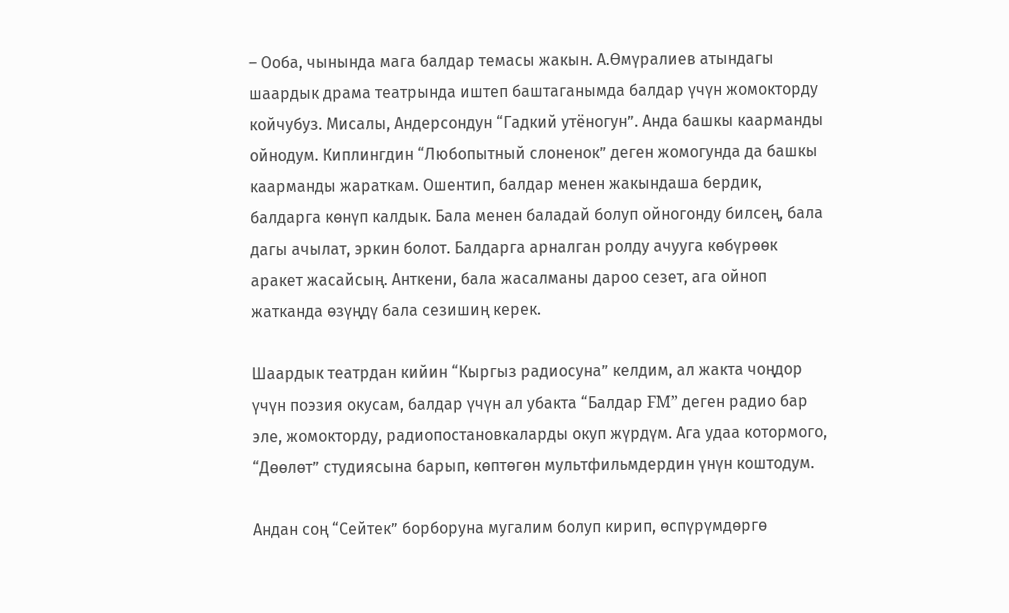– Ооба, чынында мага балдар темасы жакын. А.Өмүралиев атындагы шаардык драма театрында иштеп баштаганымда балдар үчүн жомокторду койчубуз. Мисалы, Андерсондун “Гадкий утёногун”. Анда башкы каарманды ойнодум. Киплингдин “Любопытный слоненок” деген жомогунда да башкы каарманды жараткам. Ошентип, балдар менен жакындаша бердик, балдарга көнүп калдык. Бала менен баладай болуп ойногонду билсең, бала дагы ачылат, эркин болот. Балдарга арналган ролду ачууга көбүрөөк аракет жасайсың. Анткени, бала жасалманы дароо сезет, ага ойноп жатканда өзүңдү бала сезишиң керек.

Шаардык театрдан кийин “Кыргыз радиосуна” келдим, ал жакта чоңдор үчүн поэзия окусам, балдар үчүн ал убакта “Балдар FM” деген радио бар эле, жомокторду, радиопостановкаларды окуп жүрдүм. Ага удаа котормого, “Дөөлөт” студиясына барып, көптөгөн мультфильмдердин үнүн коштодум.

Андан соң “Сейтек” борборуна мугалим болуп кирип, өспүрүмдөргө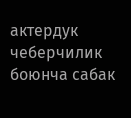актердук чеберчилик боюнча сабак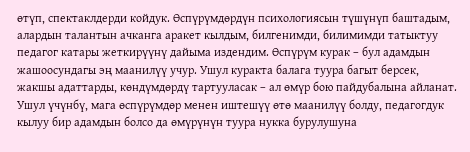өтүп, спектаклдерди койдук. Өспүрүмдөрдүн психологиясын түшүнүп баштадым, алардын талантын ачканга аракет кылдым, билгенимди, билимимди татыктуу педагог катары жеткирүүнү дайыма издендим. Өспүрүм курак – бул адамдын жашоосундагы эң маанилүү учур. Ушул куракта балага туура багыт берсек, жакшы адаттарды, көндүмдөрдү тартууласак – ал өмүр бою пайдубалына айланат. Ушул үчүнбү, мага өспүрүмдөр менен иштешүү өтө маанилүү болду, педагогдук кылуу бир адамдын болсо да өмүрүнүн туура нукка бурулушуна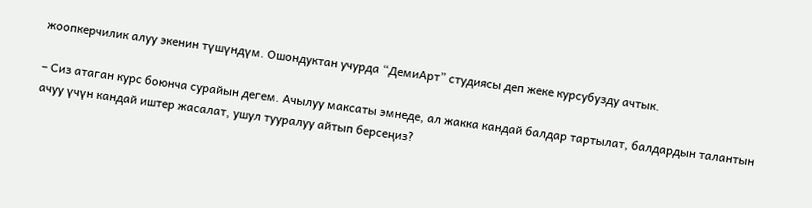жоопкерчилик алуу экенин түшүндүм. Ошондуктан учурда “ДемиАрт” студиясы деп жеке курсубузду ачтык.

– Сиз атаган курс боюнча сурайын дегем. Ачылуу максаты эмнеде, ал жакка кандай балдар тартылат, балдардын талантын ачуу үчүн кандай иштер жасалат, ушул тууралуу айтып берсеңиз?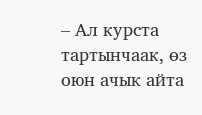– Ал курста тартынчаак, өз оюн ачык айта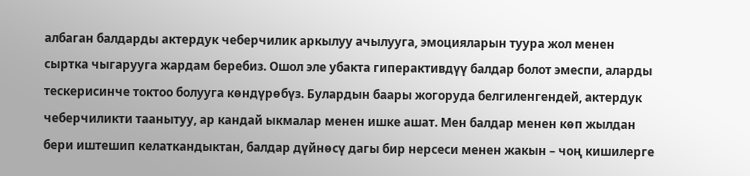албаган балдарды актердук чеберчилик аркылуу ачылууга, эмоцияларын туура жол менен сыртка чыгарууга жардам беребиз. Ошол эле убакта гиперактивдүү балдар болот эмеспи, аларды тескерисинче токтоо болууга көндүрөбүз. Булардын баары жогоруда белгиленгендей, актердук чеберчиликти таанытуу, ар кандай ыкмалар менен ишке ашат. Мен балдар менен көп жылдан бери иштешип келаткандыктан, балдар дүйнөсү дагы бир нерсеси менен жакын – чоң кишилерге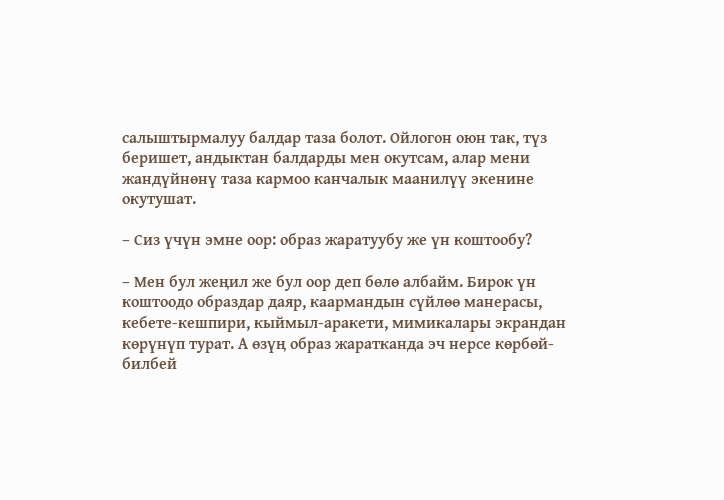салыштырмалуу балдар таза болот. Ойлогон оюн так, түз беришет, андыктан балдарды мен окутсам, алар мени жандүйнөнү таза кармоо канчалык маанилүү экенине окутушат.

– Сиз үчүн эмне оор: образ жаратуубу же үн коштообу?

– Мен бул жеңил же бул оор деп бөлө албайм. Бирок үн коштоодо образдар даяр, каармандын сүйлөө манерасы, кебете-кешпири, кыймыл-аракети, мимикалары экрандан көрүнүп турат. А өзүң образ жаратканда эч нерсе көрбөй-билбей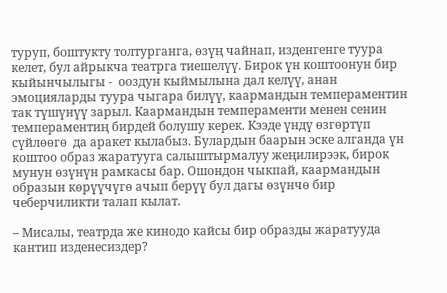туруп, боштукту толтурганга, өзүң чайнап, изденгенге туура келет, бул айрыкча театрга тиешелүү. Бирок үн коштоонун бир кыйынчылыгы -  ооздун кыймылына дал келүү, анан эмоцияларды туура чыгара билүү, каармандын темпераментин так түшүнүү зарыл. Каармандын темпераменти менен сенин темпераментиң бирдей болушу керек. Кээде үндү өзгөртүп сүйлөөгө  да аракет кылабыз. Булардын баарын эске алганда үн коштоо образ жаратууга салыштырмалуу жеңилирээк, бирок мунун өзүнүн рамкасы бар. Ошондон чыкпай, каармандын образын көрүүчүгө ачып берүү бул дагы өзүнчө бир чеберчиликти талап кылат.

– Мисалы, театрда же кинодо кайсы бир образды жаратууда кантип изденесиздер?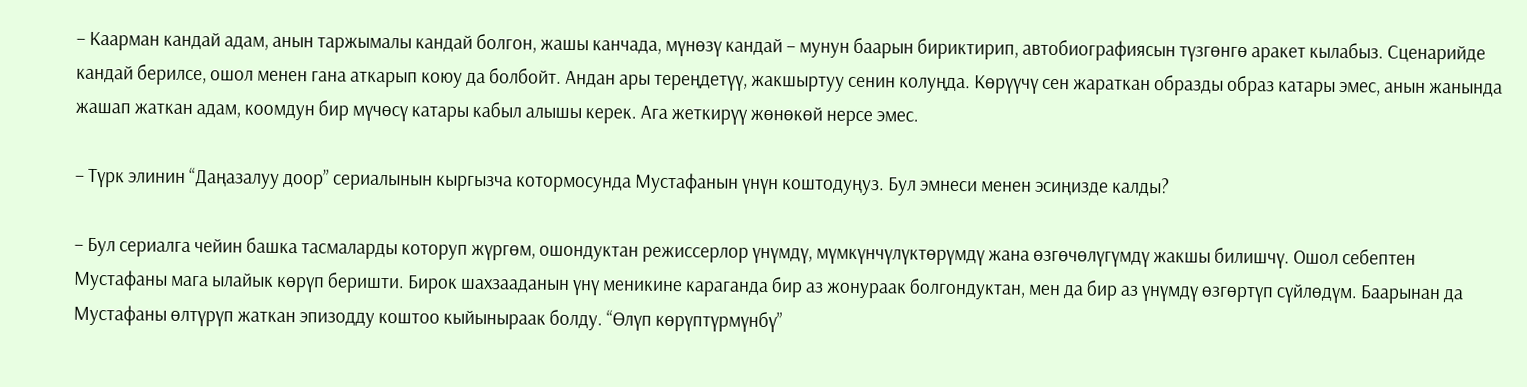– Каарман кандай адам, анын таржымалы кандай болгон, жашы канчада, мүнөзү кандай – мунун баарын бириктирип, автобиографиясын түзгөнгө аракет кылабыз. Сценарийде кандай берилсе, ошол менен гана аткарып коюу да болбойт. Андан ары тереңдетүү, жакшыртуу сенин колуңда. Көрүүчү сен жараткан образды образ катары эмес, анын жанында жашап жаткан адам, коомдун бир мүчөсү катары кабыл алышы керек. Ага жеткирүү жөнөкөй нерсе эмес.

– Түрк элинин “Даңазалуу доор” сериалынын кыргызча котормосунда Мустафанын үнүн коштодуңуз. Бул эмнеси менен эсиңизде калды?

– Бул сериалга чейин башка тасмаларды которуп жүргөм, ошондуктан режиссерлор үнүмдү, мүмкүнчүлүктөрүмдү жана өзгөчөлүгүмдү жакшы билишчү. Ошол себептен Мустафаны мага ылайык көрүп беришти. Бирок шахзааданын үнү меникине караганда бир аз жонураак болгондуктан, мен да бир аз үнүмдү өзгөртүп сүйлөдүм. Баарынан да Мустафаны өлтүрүп жаткан эпизодду коштоо кыйыныраак болду. “Өлүп көрүптүрмүнбү”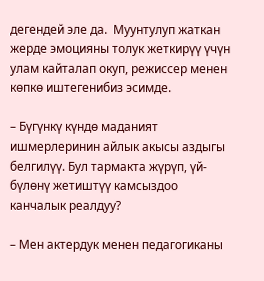дегендей эле да.  Муунтулуп жаткан жерде эмоцияны толук жеткирүү үчүн улам кайталап окуп, режиссер менен көпкө иштегенибиз эсимде.

– Бүгүнкү күндө маданият ишмерлеринин айлык акысы аздыгы белгилүү. Бул тармакта жүрүп, үй-бүлөнү жетиштүү камсыздоо канчалык реалдуу?

– Мен актердук менен педагогиканы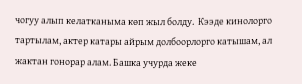чогуу алып келатканыма көп жыл болду.  Кээде кинолорго тартылам, актер катары айрым долбоорлорго катышам, ал жактан гонорар алам. Башка учурда жеке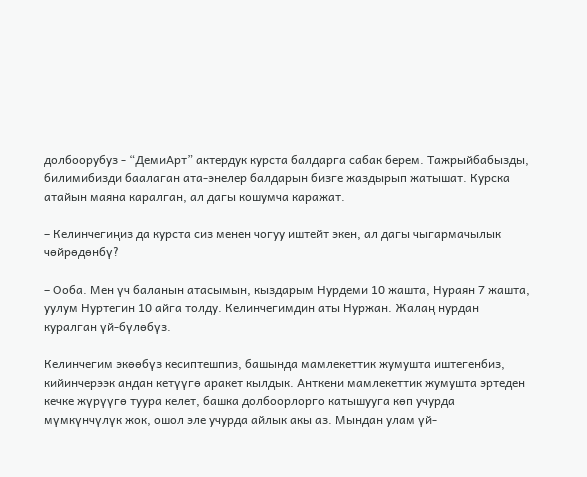долбоорубуз - “ДемиАрт” актердук курста балдарга сабак берем. Тажрыйбабызды, билимибизди баалаган ата-энелер балдарын бизге жаздырып жатышат. Курска атайын маяна каралган, ал дагы кошумча каражат.

– Келинчегиңиз да курста сиз менен чогуу иштейт экен, ал дагы чыгармачылык чөйрөдөнбү?

– Ооба. Мен үч баланын атасымын, кыздарым Нурдеми 10 жашта, Нураян 7 жашта, уулум Нуртегин 10 айга толду. Келинчегимдин аты Нуржан. Жалаң нурдан куралган үй-бүлөбүз.

Келинчегим экөөбүз кесиптешпиз, башында мамлекеттик жумушта иштегенбиз, кийинчерээк андан кетүүгө аракет кылдык. Анткени мамлекеттик жумушта эртеден кечке жүрүүгө туура келет, башка долбоорлорго катышууга көп учурда мүмкүнчүлүк жок, ошол эле учурда айлык акы аз. Мындан улам үй-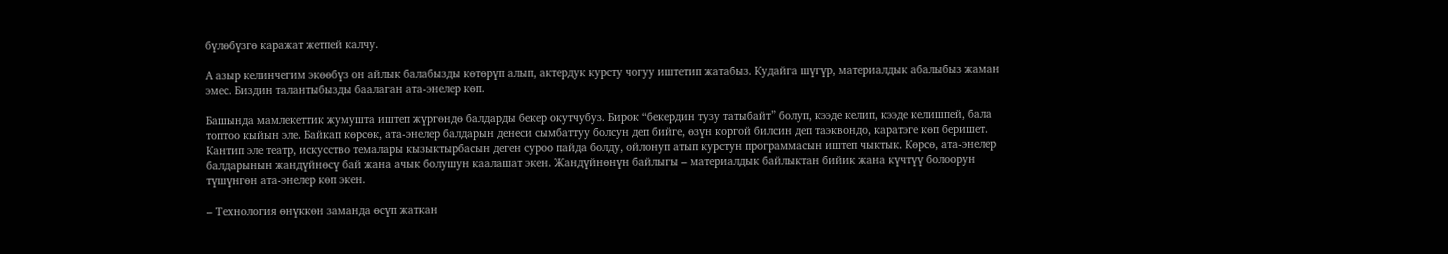бүлөбүзгө каражат жетпей калчу.

А азыр келинчегим экөөбүз он айлык балабызды көтөрүп алып, актердук курсту чогуу иштетип жатабыз. Кудайга шүгүр, материалдык абалыбыз жаман эмес. Биздин талантыбызды баалаган ата-энелер көп.

Башында мамлекеттик жумушта иштеп жүргөндө балдарды бекер окутчубуз. Бирок “бекердин тузу татыбайт” болуп, кээде келип, кээде келишпей, бала топтоо кыйын эле. Байкап көрсөк, ата-энелер балдарын денеси сымбаттуу болсун деп бийге, өзүн коргой билсин деп таэквондо, каратэге көп беришет. Кантип эле театр, искусство темалары кызыктырбасын деген суроо пайда болду, ойлонуп атып курстун программасын иштеп чыктык. Көрсө, ата-энелер балдарынын жандүйнөсү бай жана ачык болушун каалашат экен. Жандүйнөнүн байлыгы – материалдык байлыктан бийик жана күчтүү болоорун түшүнгөн ата-энелер көп экен.

– Технология өнүккөн заманда өсүп жаткан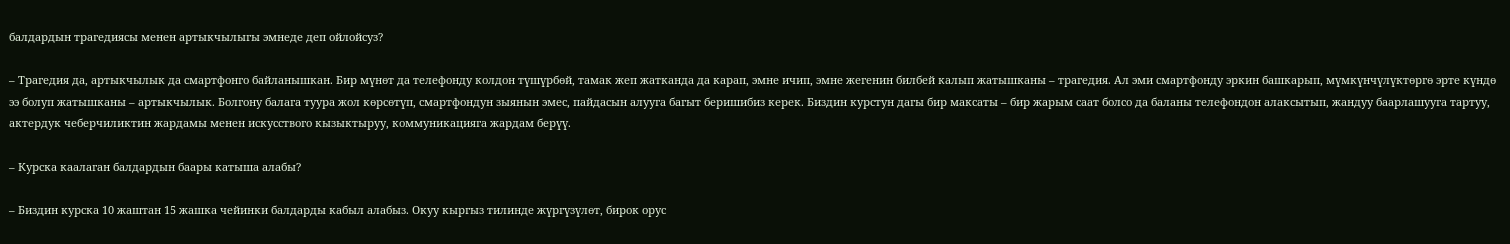балдардын трагедиясы менен артыкчылыгы эмнеде деп ойлойсуз?

– Трагедия да, артыкчылык да смартфонго байланышкан. Бир мүнөт да телефонду колдон түшүрбөй, тамак жеп жатканда да карап, эмне ичип, эмне жегенин билбей калып жатышканы – трагедия. Ал эми смартфонду эркин башкарып, мүмкүнчүлүктөргө эрте күндө ээ болуп жатышканы – артыкчылык. Болгону балага туура жол көрсөтүп, смартфондун зыянын эмес, пайдасын алууга багыт беришибиз керек. Биздин курстун дагы бир максаты – бир жарым саат болсо да баланы телефондон алаксытып, жандуу баарлашууга тартуу, актердук чеберчиликтин жардамы менен искусствого кызыктыруу, коммуникацияга жардам берүү.

– Курска каалаган балдардын баары катыша алабы?

– Биздин курска 10 жаштан 15 жашка чейинки балдарды кабыл алабыз. Окуу кыргыз тилинде жүргүзүлөт, бирок орус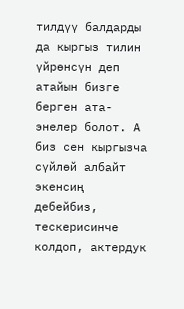тилдүү балдарды да кыргыз тилин үйрөнсүн деп атайын бизге берген ата-энелер болот. А биз сен кыргызча сүйлөй албайт экенсиң дебейбиз, тескерисинче колдоп, актердук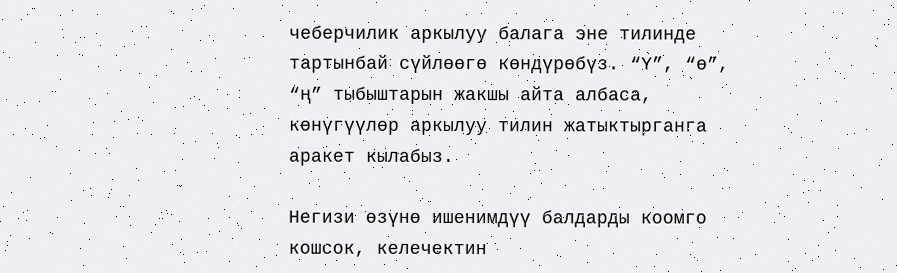чеберчилик аркылуу балага эне тилинде тартынбай сүйлөөгө көндүрөбүз. “Ү”, “ө”, “ң” тыбыштарын жакшы айта албаса, көнүгүүлөр аркылуу тилин жатыктырганга аракет кылабыз.

Негизи өзүнө ишенимдүү балдарды коомго кошсок, келечектин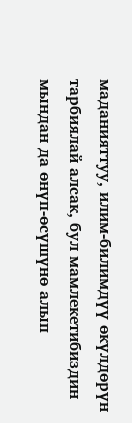маданияттуу, илим-билимдүү өкүлдөрүн тарбиялай алсак, бул мамлекетибиздин мындан да өнүп-өсүшүнө алып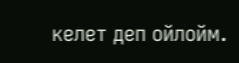келет деп ойлойм.